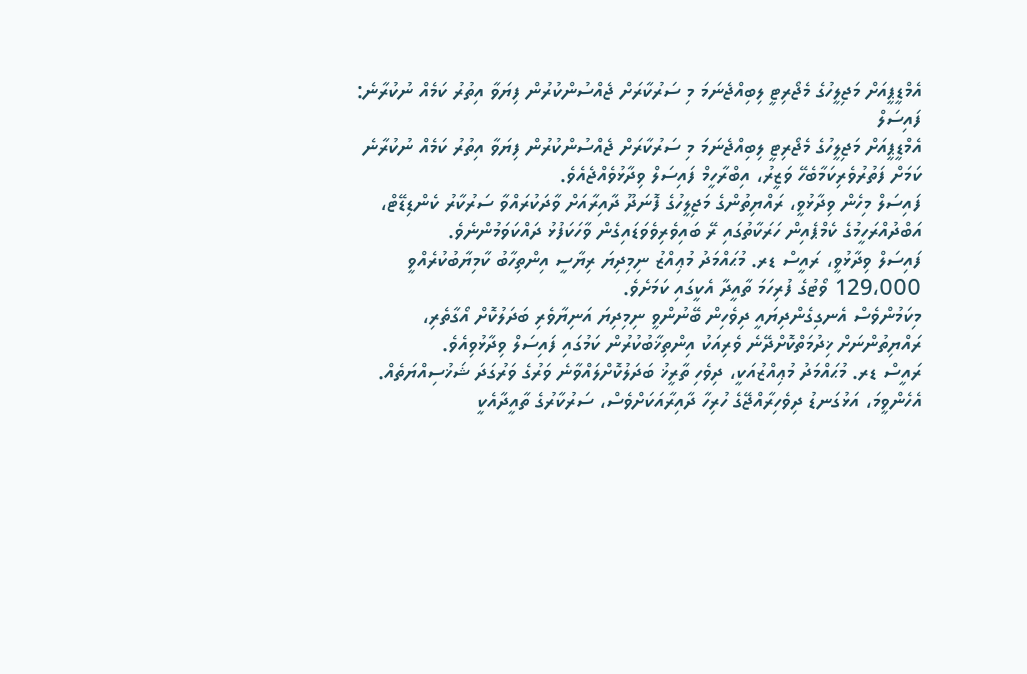އެމްޑީޕީއަށް މަޖިލީހުގެ މެޖޯރިޓީ ލިބިއްޖެނަމަ މި ސަރުކާރަށް ޖެއްސުންކުރުން ފިޔަވާ އިތުރު ކަމެއް ނުކުރާނެ: ފައިސަލް
އެމްޑީޕީއަށް މަޖިލީހުގެ މެޖޯރިޓީ ލިބިއްޖެނަމަ މި ސަރުކާރަށް ޖެއްސުންކުރުން ފިޔަވާ އިތުރު ކަމެއް ނުކުރާނެ ކަމަށް ފަތުރުވެރިކަމާބެހޭ ވަޒީރު، އިބްރާހީމް ފައިސަލް ވިދާޅުވެއްޖެއެވެ.
ފައިސަލް މިހެން ވިދާޅުވީ، ރައްޔިތުންގެ މަޖިލީހުގެ ފޮނަދޫ ދާއިރާއަށް ވާދަކުރައްވާ ސަރުކާރު ކެންޑިޑޭޓް، އަބްދުއްރަހީމުގެ ކެމްޕެއިން ހަރަކާތުގައި ރޭ ބައިވެރިވެވަޑައިގެން ވާހަކަފުޅު ދައްކަވަމުންނެވެ.
ފައިސަލް ވިދާޅުވީ، ރައީސް ޑރ. މުޙައްމަދު މުޢިއްޒު ނިމިދިޔަ ރިޔާސީ އިންތިހާބު ކާމިޔާބުކުރެއްވީ 129،000 ވޯޓުގެ ފުރިހަމަ ތާއީދާ އެކީގައި ކަމަށެވެ.
މިކަމުންވެސް އެނގިގެންދިޔައީ ދިވެހިން ބޭނުންވީ ނިމިދިޔަ އަނިޔާވެރި ބަދަލުކޮށް އޯގާތެރި، ރައްޔިތުންނަށް ޚިދުމަތްކޮށްދޭނެ ވެރިއަކު އިންތިޚާބުކުރުން ކަމުގައި ފައިސަލް ވިދާޅުވިއެވެ.
ރައީސް ޑރ. މުޙައްމަދު މުޢިއްޒުއަކީ، ދިވެހި ތާރީޚު ބަދަލުކޮށްލައްވާނެ ވަރުގެ ވަރުގަދަ ޝަޚުސިއްޔަތެއް. އެހެންވީމަ، އަޅުގަނޑު ދިވެހިރާއްޖޭގެ ހުރިހާ ދާއިރާއަކަށްވެސް، ސަރުކާރުގެ ތާއީދާއެކީ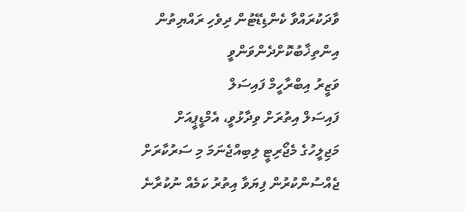ވާދަކުރައްވާ ކެންޑިޑޭޓުން ދިވެހި ރައްޔިތުން އިންތިޚާބުކޮށްދެންވަންވީ
ވަޒީރު އިބްރާހީމް ފައިސަލް
ފައިސަލް އިތުރަށް ވިދާޅުވީ، އެމްޑީޕީއަށް މަޖިލީހުގެ މެޖޯރިޓީ ލިބިއްޖެނަމަ މި ސަރުކާރަށް ޖެއްސުންކުރުން ފިޔަވާ އިތުރު ކަމެއް ނުކުރާނެ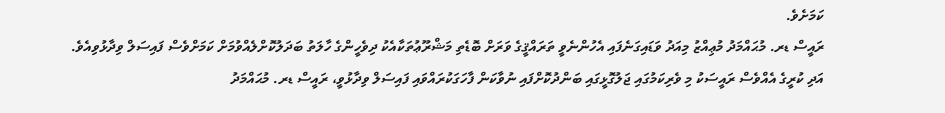ކަމަށެވެ.
ރައީސް ޑރ. މުޙައްމަދު މުޢިއްޒު މިއަދު ވަޑައިގަނެފައި އެހުންނެވީ ތަރައްޤީގެ ވަރަށް ބޮޑެތި މަޝްރޫޢުތަކާއެކު ދިވެހީންގެ ހާލަތު ބަދަލުކޮށްލެއްވުމަށް ކަމަށްވެސް ފައިސަލް ވިދާޅުވިއެވެ.
އަދި ކުރީގެ އެއްވެސް ރައީސަކު މި ވެރިކަމުގައި ޖަލުގޮޅީގައި ބަންދުކޮށްފައި ނުވާކަން ފާހަގަކުރައްވައި ފައިސަލް ވިދާޅުވީ، ރައީސް ޑރ. މުޙައްމަދު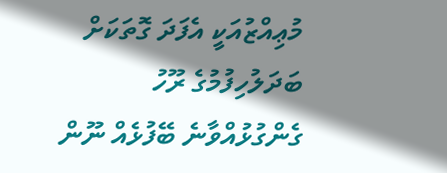މުޢިއްޒުއަކީ އެފަދަ ގޮތަކަށް ބަދަލުހިފުމުގެ ރޫހު ގެންގުޅުއްވާނެ ބޭފުޅެއް ނޫން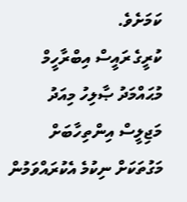ކަމަށެވެ.
ކުރީގެ ރައީސް އިބްރާހީމް މުޙައްމަދު ޞާލިހު މިއަދު މަޖިލީސް އިންތިހާބަށް މަގުތަކަށް ނިކުމެ އެކުރައްވަމުން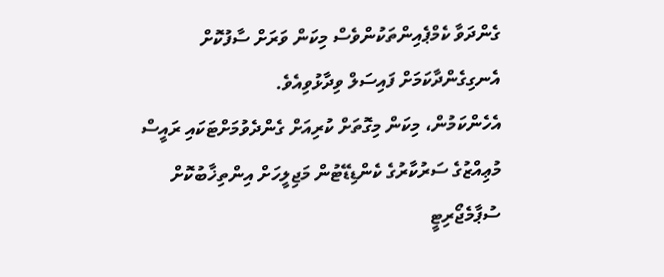ގެންދަވާ ކެމްޕެއިންތަކުންވެސް މިކަން ވަރަށް ސާފުކޮށް އެނގިގެންދާކަމަށް ފައިސަލް ވިދާޅުވިއެވެ.
އެހެންކަމުން، މިކަން މިގޮތަށް ކުރިއަށް ގެންދެވުމަށްޓަކައި ރައީސް މުޢިއްޒުގެ ސަރުކާރުގެ ކެންޑިޑޭޓުން މަޖިލީހަށް އިންތިޚާބުކޮށް ސުޕާމެޖޯރިޓީ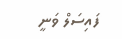ފައިސަލް ވަނީ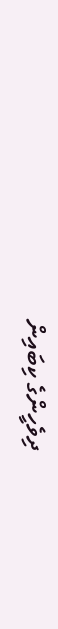ދިވެހީންގެ ކިބައިން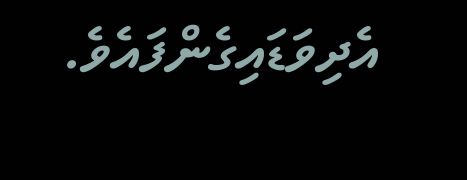އެދިވަޑައިގެންފައެވެ.